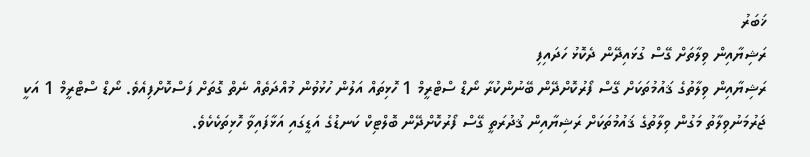ޚަބަރު
ރަޝިޔާއިން ވިލާތަށް ގޭސް ގުޅައިދޭން ދެކޮޅު ހަދައިފި
ރަޝިޔާއިން ވިލާތުގެ ޤައުމުތަކަށް ގޭސް ފޯރުކޮށްދޭން ބޭނުންކުރާ ނޯޑް ސްޓްރީމް 1 ހޮޅިތައް އަލުން ހުޅުވުން މުއްދަތެއް ނެތް ގޮތަށް ފަސްކޮށްފިއެވެ. ނޯޑް ސްޓްރީމް 1 އަކީ ޖަރުމަނުވިލާތު މަގުން ވިލާތުގެ ޤައުމުތަކަށް ރަޝިޔާއިން ޤުދުރަތީ ގޭސް ފޯރުކޮށްދޭން ބޮލްޓިކް ކަނޑުގެ އަޑީގައި އަޅާފައިވާ ހޮޅިތަކެކެވެ.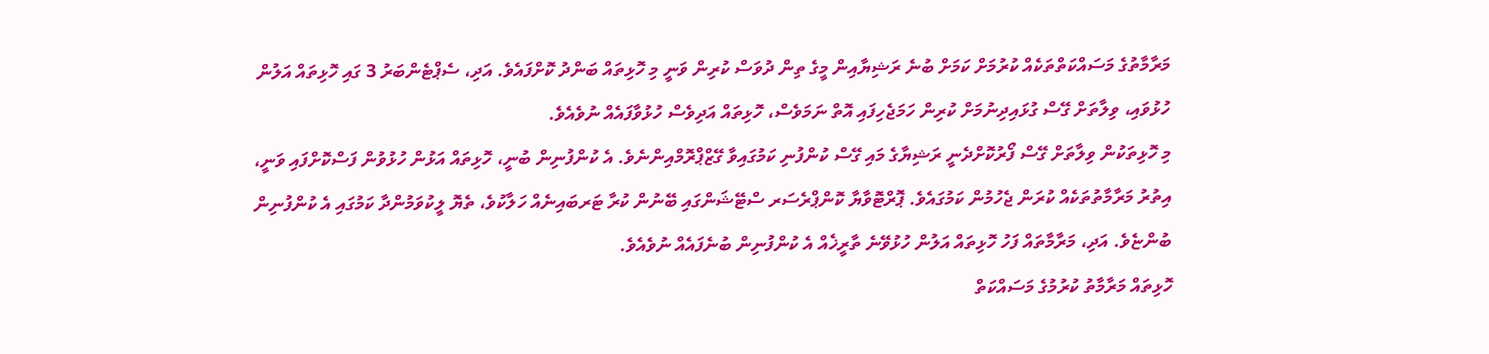މަރާމާތުގެ މަސައްކަތްތަކެއް ކުރުމަށް ކަމަށް ބުނެ ރަޝިޔާއިން މީގެ ތިން ދުވަސް ކުރިން ވަނީ މި ހޮޅިތައް ބަންދު ކޮށްފައެވެ. އަދި، ސެޕްޓެންބަރު 3 ގައި ހޮޅިތައް އަލުން ހުޅުވައި، ވިލާތަށް ގޭސް ގުޅައިދިނުމަށް ކުރިން ހަމަޖެހިފައި އޮތް ނަމަވެސް، ހޮޅިތައް އަދިވެސް ހުޅުވާފައެއް ނުވެއެވެ.
މި ހޮޅިތަކުން ވިލާތަށް ގޭސް ފޯރުކޮށްދެނީ ރަޝިޔާގެ މައި ގޭސް ކުންފުނި ކަމުގައިވާ ގޭޒްޕްރޮމްއިންނެވެ. އެ ކުންފުނިން ބުނީ، ހޮޅިތައް އަޅުން ހުޅުވުން ފަސްކޮށްފައި ވަނީ، އިތުރު މަރާމާތުތަކެއް ކުރަން ޖެހުމުން ކަމުގައެވެ. ޕޮރްޓޮވާޔާ ކޮންޕްރެސަރ ސްޓޭޝަންގައި ބޭނުން ކުރާ ޓަރބައިނެއް ހަލާކުވެ، ތެޔޮ ލީކުވަމުންދާ ކަމުގައި އެ ކުންފުނިން ބުންޏެވެ. އަދި، މަރާމާތައް ފަހު ހޮޅިތައް އަލުން ހުޅުވޭނެ ތާރީޚެއް އެ ކުންފުނިން ބުނެފައެއް ނުވެއެވެ.
ހޮޅިތައް މަރާމާތު ކުރުމުގެ މަސައްކަތް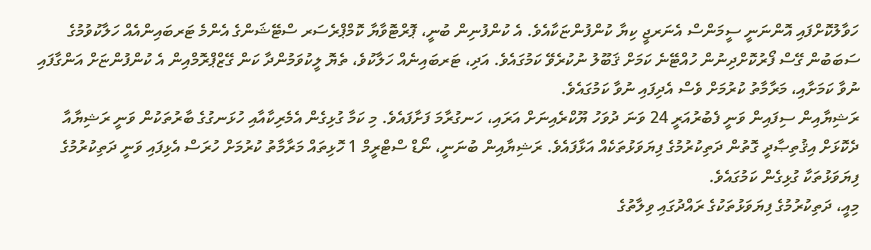ހަވާލުކޮށްފައި އޮންނަނީ ސީމަންސް އެނަރޖީ ކިޔާ ކުންފުންޏަކާއެވެ. އެ ކުންފުނިން ބުނީ، ޕޮރްޓޮވާޔާ ކޮމްޕްރެސަރ ސްޓޭޝަންގެ އެންމެ ޓަރބައިންއެއް ހަލާކުވުމުގެ ސަބަބުން ގޭސް ފޯރުކޮށްދިނުން ހުއްޓޭނެ ކަމަށް ޤަބޫލު ނުކުރެވޭ ކަމުގައެވެ. އަދި، ޓަރބައިނެއް ހަލާކުވެ، ތެޔޮ ލީކުވަމުންދާ ކަން ގޭޒްޕްރޮމްއިން އެ ކުންފުންޏަށް އަންގާފައި ނުވާ ކަމަށާއި، މަރާމާތު ކުރުމަށް ވެސް އެދިފައި ނުވާ ކަމުގައެވެ.
ރަޝިޔާއިން ސިފައިން ވަނީ ފެބުރުއަރީ 24 ވަނަ ދުވަހު ޔޫކްރެއިނަށް އަރައި، ހަނގުރާމަ ފަށާފައެވެ. މި ކަމާ ގުޅިގެން އެމެރިކާއާއި ހުޅަނގުގެ ބާރުތަކުން ވަނީ ރަޝިޔާއާ ދެކޮޅަށް އިޤުތިޞާދީ ގޮތުން ދަތިކުރުމުގެ ފިޔަވަޅުތަކެއް އަޅާފައެވެ. ރަޝިޔާއިން ބުނަނީ، ނޯޑް ސްޓްރީމް 1 ހޮޅިތައް މަރާމާތު ކުރުމަށް ހުރަސް އެޅިފައި ވަނީ ދަތިކުރުމުގެ ފިޔަވަޅުތަކާ ގުޅިގެން ކަމުގައެވެ.
މިއީ، ދަތިކުރުމުގެ ފިޔަވަޅުތަކުގެ ރައްދުގައި ވިލާތުގެ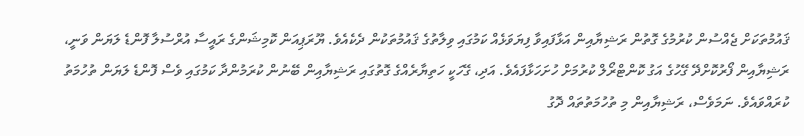ޤައުމުތަކަށް ޖެއްސުން ކުރުމުގެ ގޮތުން ރަޝިޔާއިން އަޅާފައިވާ ފިޔަވަޅެއް ކަމުގައި ވިލާތުގެ ޤައުމުތަކުން ދެކެއެވެ. ޔޫރަޕިއަން ކޮމިޝަންގެ ރައީސާ އުރްސުލާ ފޮންޑެ ލަޔަން ވަނީ، ރަޝިޔާއިން ފޯރުކޮށްދޭ ގޭހުގެ އަގު ކޮންޓްރޯލް ކުރުމަށް ހުށަހަޅާފައެވެ. އަދި، ގޭހަކީ ހަތިޔާރެއްގެ ގޮތުގައި ރަޝިޔާއިން ބޭނުން ކުރަމުންދާ ކަމުގައި ވެސް ފޮންޑެ ލަޔަން ތުހުމަތު ކުރައްވައެވެ. ނަމަވެސް، ރަޝިޔާއިން މި ތުހުމަތުތައް ދޮގު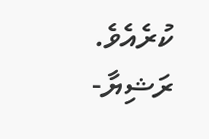ކުރެއެވެ.
ރަޝިޔާ-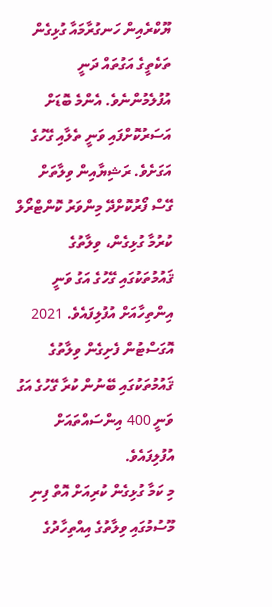ޔޫކްރެއިން ހަނގުރާމައާ ގުޅިގެން ތަކެތީގެ އަގުތައް ދަނީ އުފުލެމުންނެވެ. އެންމެ ބޮޑަށް އަސަރުކޮށްފައި ވަނީ ތެލާއި ގޭހުގެ އަގަށެވެ. ރަޝިޔާއިން ވިލާތަށް ގޭސް ފޯރުކޮށްދޭ މިންވަރު ކޮންޓްރޯލް ކުރުމާ ގުޅިގެން، ވިލާތުގެ ޤައުމުތަކުގައި ގޭހުގެ އަގު ވަނީ އިންތިހާއަށް އުފުލިފައެވެ. 2021 އޮގަސްޓުން ފެށިގެން ވިލާތުގެ ޤައުމުތަކުގައި ބޭނުން ކުރާ ގޭހުގެ އަގު ވަނީ 400 އިންސައްތައަށް އުފުލިފައެވެ.
މި ކަމާ ގުޅިގެން ކުރިއަށް އޮތް ފިނި މޫސުމުގައި ވިލާތުގެ އިއްތިހާދުގެ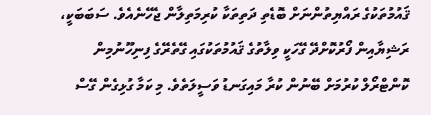ޤައުމުތަކުގެ ރައްޔިތުންނަށް ބޮޑެތި ދަތިތަކާ ކުރިމަތިލާން ޖެހޭނެއެވެ. ސަބަބަކީ، ރަޝިޔާއިން ފޯރުކޮށްދޭ ގޭހަކީ ވިލާތުގެ ޤައުމުތަކުގައި ގޭތެރޭގެ ފިނިހޫނުމިން ކޮންޓްރޯލް ކުރުމަށް ބޭނުން ކުރާ މައިގަނޑު ވަސީލަތެވެ. މި ކަމާ ގުޅިގެން ގޭސް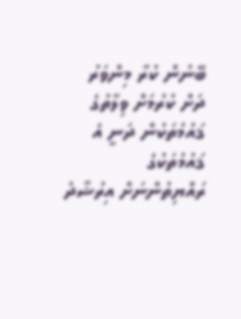ބޭނުން ކުރާ މިންވަރު ދަށް ކުރުމަށް ވިލާތުގެ ޤައުމުތަކުން ދަނީ އެ ޤައުމުތަކުގެ ރައްޔިތުންނަށް އިރުޝާދު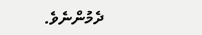ދެމުންނެވެ.